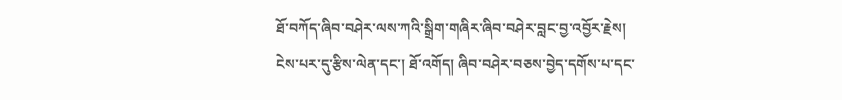ཐོ་བཀོད་ཞིབ་བཤེར་ལས་ཀའི་སྒྲིག་གཞིར་ཞིབ་བཤེར་བླང་བྱ་འབྱོར་རྗེས། ངེས་པར་དུ་རྩིས་ལེན་དང་། ཐོ་འགོད། ཞིབ་བཤེར་བཅས་བྱེད་དགོས་པ་དང་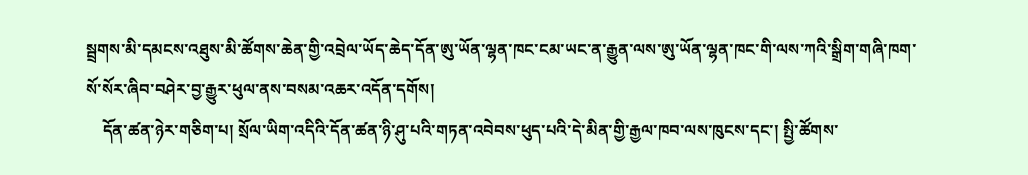སྦྲགས་མི་དམངས་འཐུས་མི་ཚོགས་ཆེན་གྱི་འབྲེལ་ཡོད་ཆེད་དོན་ཨུ་ཡོན་ལྷན་ཁང་ངམ་ཡང་ན་རྒྱུན་ལས་ཨུ་ཡོན་ལྷན་ཁང་གི་ལས་ཀའི་སྒྲིག་གཞི་ཁག་སོ་སོར་ཞིབ་བཤེར་བྱ་རྒྱུར་ཕུལ་ནས་བསམ་འཆར་འདོན་དགོས།
    དོན་ཚན་ཉེར་གཅིག་པ། སྲོལ་ཡིག་འདིའི་དོན་ཚན་ཉི་ཤུ་པའི་གཏན་འབེབས་ཕུད་པའི་དེ་མིན་གྱི་རྒྱལ་ཁབ་ལས་ཁུངས་དང་། སྤྱི་ཚོགས་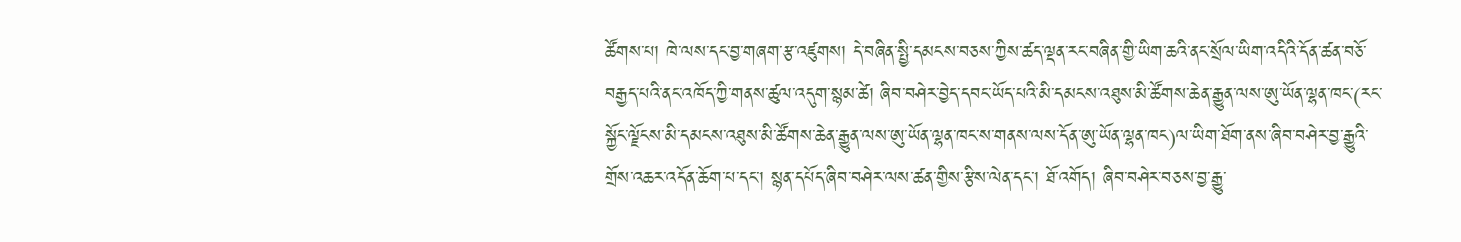ཚོགས་པ། ཁེ་ལས་དང་བྱ་གཞག་རྩ་འཛུགས། དེ་བཞིན་སྤྱི་དམངས་བཅས་ཀྱིས་ཚད་ལྡན་རང་བཞིན་གྱི་ཡིག་ཆའི་ནང་སྲོལ་ཡིག་འདིའི་དོན་ཚན་བཅོ་བརྒྱད་པའི་ནང་འཁོད་ཀྱི་གནས་ཚུལ་འདུག་སྙམ་ཚེ། ཞིབ་བཤེར་བྱེད་དབང་ཡོད་པའི་མི་དམངས་འཐུས་མི་ཚོགས་ཆེན་རྒྱུན་ལས་ཨུ་ཡོན་ལྷན་ཁང་(རང་སྐྱོང་ལྗོངས་མི་དམངས་འཐུས་མི་ཚོགས་ཆེན་རྒྱུན་ལས་ཨུ་ཡོན་ལྷན་ཁང་ས་གནས་ལས་དོན་ཨུ་ཡོན་ལྷན་ཁང)ལ་ཡིག་ཐོག་ནས་ཞིབ་བཤེར་བྱ་རྒྱུའི་གྲོས་འཆར་འདོན་ཆོག་པ་དང་། སྙན་དཔོད་ཞིབ་བཤེར་ལས་ཚན་གྱིས་རྩིས་ལེན་དང་། ཐོ་འགོད། ཞིབ་བཤེར་བཅས་བྱ་རྒྱུ་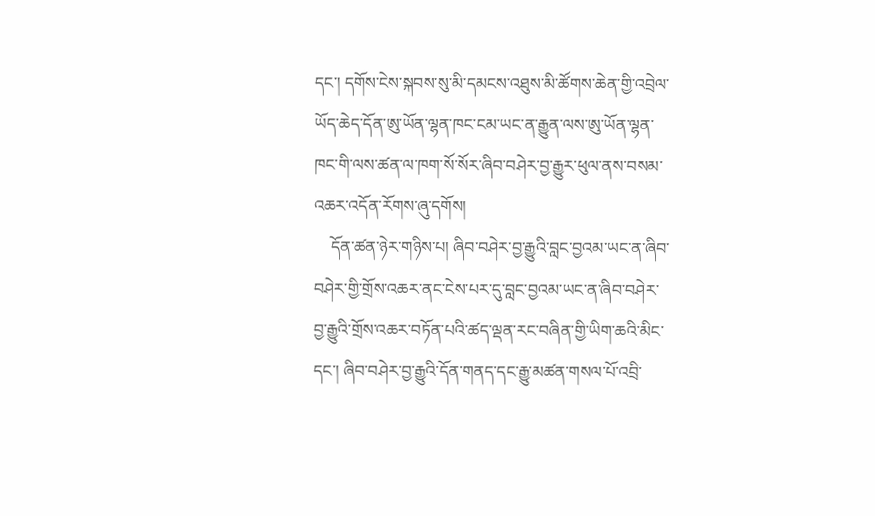དང་། དགོས་ངེས་སྐབས་སུ་མི་དམངས་འཐུས་མི་ཚོགས་ཆེན་གྱི་འབྲེལ་ཡོད་ཆེད་དོན་ཨུ་ཡོན་ལྷན་ཁང་ངམ་ཡང་ན་རྒྱུན་ལས་ཨུ་ཡོན་ལྷན་ཁང་གི་ལས་ཚན་ལ་ཁག་སོ་སོར་ཞིབ་བཤེར་བྱ་རྒྱུར་ཕུལ་ནས་བསམ་འཆར་འདོན་རོགས་ཞུ་དགོས།
    དོན་ཚན་ཉེར་གཉིས་པ། ཞིབ་བཤེར་བྱ་རྒྱུའི་བླང་བྱའམ་ཡང་ན་ཞིབ་བཤེར་གྱི་གྲོས་འཆར་ནང་ངེས་པར་དུ་བླང་བྱའམ་ཡང་ན་ཞིབ་བཤེར་བྱ་རྒྱུའི་གྲོས་འཆར་བཏོན་པའི་ཚད་ལྡན་རང་བཞིན་གྱི་ཡིག་ཆའི་མིང་དང་། ཞིབ་བཤེར་བྱ་རྒྱུའི་དོན་གནད་དང་རྒྱུ་མཚན་གསལ་པོ་འབྲི་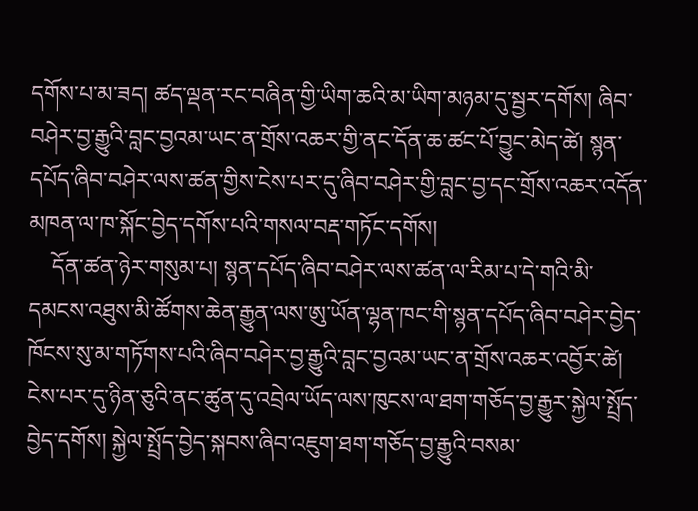དགོས་པ་མ་ཟད། ཚད་ལྡན་རང་བཞིན་གྱི་ཡིག་ཆའི་མ་ཡིག་མཉམ་དུ་སྦྱར་དགོས། ཞིབ་བཤེར་བྱ་རྒྱུའི་བླང་བྱའམ་ཡང་ན་གྲོས་འཆར་གྱི་ནང་དོན་ཆ་ཚང་པོ་བྱུང་མེད་ཚེ། སྙན་དཔོད་ཞིབ་བཤེར་ལས་ཚན་གྱིས་ངེས་པར་དུ་ཞིབ་བཤེར་གྱི་བླང་བྱ་དང་གྲོས་འཆར་འདོན་མཁན་ལ་ཁ་སྐོང་བྱེད་དགོས་པའི་གསལ་བརྡ་གཏོང་དགོས།
    དོན་ཚན་ཉེར་གསུམ་པ། སྙན་དཔོད་ཞིབ་བཤེར་ལས་ཚན་ལ་རིམ་པ་དེ་གའི་མི་དམངས་འཐུས་མི་ཚོགས་ཆེན་རྒྱུན་ལས་ཨུ་ཡོན་ལྷན་ཁང་གི་སྙན་དཔོད་ཞིབ་བཤེར་བྱེད་ཁོངས་སུ་མ་གཏོགས་པའི་ཞིབ་བཤེར་བྱ་རྒྱུའི་བླང་བྱའམ་ཡང་ན་གྲོས་འཆར་འབྱོར་ཚེ། ངེས་པར་དུ་ཉིན་ཅུའི་ནང་ཚུན་དུ་འབྲེལ་ཡོད་ལས་ཁུངས་ལ་ཐག་གཅོད་བྱ་རྒྱུར་སྐྱེལ་སྤྲོད་བྱེད་དགོས། སྐྱེལ་སྤྲོད་བྱེད་སྐབས་ཞིབ་འཇུག་ཐག་གཅོད་བྱ་རྒྱུའི་བསམ་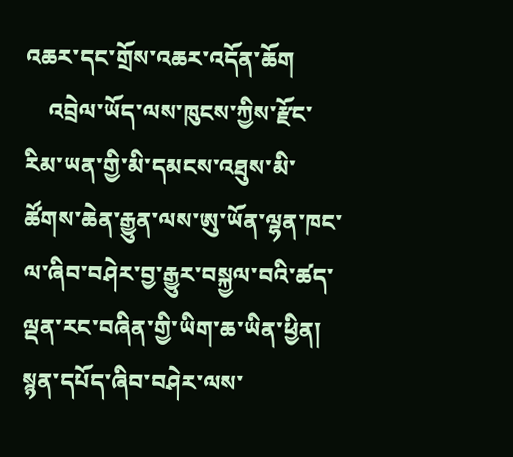འཆར་དང་གྲོས་འཆར་འདོན་ཆོག
    འབྲེལ་ཡོད་ལས་ཁུངས་ཀྱིས་རྫོང་རིམ་ཡན་གྱི་མི་དམངས་འཐུས་མི་ཚོགས་ཆེན་རྒྱུན་ལས་ཨུ་ཡོན་ལྷན་ཁང་ལ་ཞིབ་བཤེར་བྱ་རྒྱུར་བསྐྱལ་བའི་ཚད་ལྡན་རང་བཞིན་གྱི་ཡིག་ཆ་ཡིན་ཕྱིན། སྙན་དཔོད་ཞིབ་བཤེར་ལས་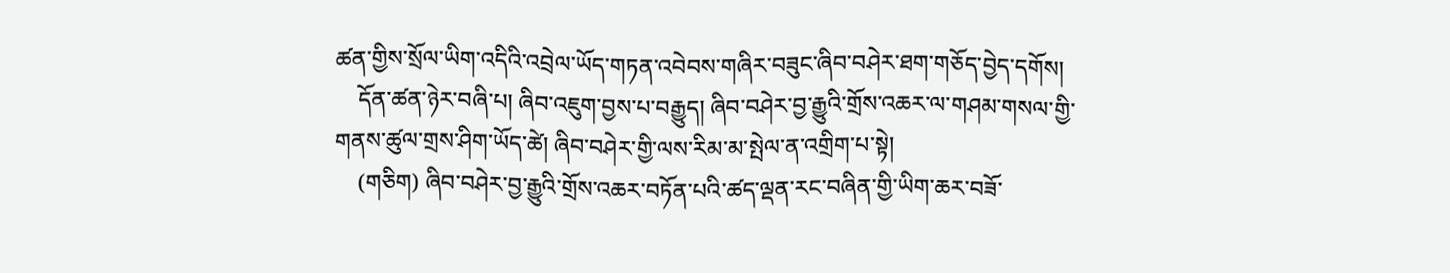ཚན་གྱིས་སྲོལ་ཡིག་འདིའི་འབྲེལ་ཡོད་གཏན་འབེབས་གཞིར་བཟུང་ཞིབ་བཤེར་ཐག་གཅོད་བྱེད་དགོས།
    དོན་ཚན་ཉེར་བཞི་པ། ཞིབ་འཇུག་བྱས་པ་བརྒྱུད། ཞིབ་བཤེར་བྱ་རྒྱུའི་གྲོས་འཆར་ལ་གཤམ་གསལ་གྱི་གནས་ཚུལ་གྲས་ཤིག་ཡོད་ཚེ། ཞིབ་བཤེར་གྱི་ལས་རིམ་མ་སྤེལ་ན་འགྲིག་པ་སྟེ།
    (གཅིག) ཞིབ་བཤེར་བྱ་རྒྱུའི་གྲོས་འཆར་བཏོན་པའི་ཚད་ལྡན་རང་བཞིན་གྱི་ཡིག་ཆར་བཟོ་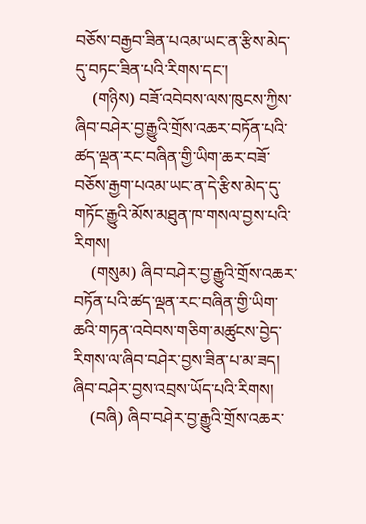བཅོས་བརྒྱབ་ཟིན་པའམ་ཡང་ན་རྩིས་མེད་དུ་བཏང་ཟིན་པའི་རིགས་དང་།
    (གཉིས) བཟོ་འབེབས་ལས་ཁུངས་ཀྱིས་ཞིབ་བཤེར་བྱ་རྒྱུའི་གྲོས་འཆར་བཏོན་པའི་ཚད་ལྡན་རང་བཞིན་གྱི་ཡིག་ཆར་བཟོ་བཅོས་རྒྱག་པའམ་ཡང་ན་དེ་རྩིས་མེད་དུ་གཏོང་རྒྱུའི་མོས་མཐུན་ཁ་གསལ་བྱས་པའི་རིགས།
    (གསུམ) ཞིབ་བཤེར་བྱ་རྒྱུའི་གྲོས་འཆར་བཏོན་པའི་ཚད་ལྡན་རང་བཞིན་གྱི་ཡིག་ཆའི་གཏན་འབེབས་གཅིག་མཚུངས་བྱེད་རིགས་ལ་ཞིབ་བཤེར་བྱས་ཟིན་པ་མ་ཟད། ཞིབ་བཤེར་བྱས་འབྲས་ཡོད་པའི་རིགས།
    (བཞི) ཞིབ་བཤེར་བྱ་རྒྱུའི་གྲོས་འཆར་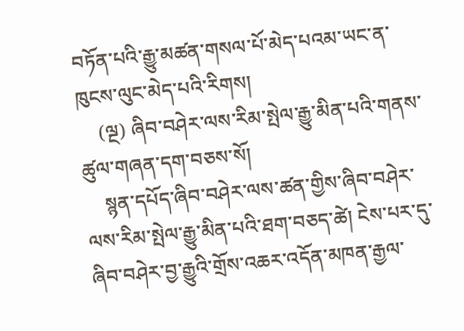བཏོན་པའི་རྒྱུ་མཚན་གསལ་པོ་མེད་པའམ་ཡང་ན་ཁུངས་ལུང་མེད་པའི་རིགས།
    (ལྔ) ཞིབ་བཤེར་ལས་རིམ་སྤེལ་རྒྱུ་མིན་པའི་གནས་ཚུལ་གཞན་དག་བཅས་སོ།
    སྙན་དཔོད་ཞིབ་བཤེར་ལས་ཚན་གྱིས་ཞིབ་བཤེར་ལས་རིམ་སྤེལ་རྒྱུ་མིན་པའི་ཐག་བཅད་ཚེ། ངེས་པར་དུ་ཞིབ་བཤེར་བྱ་རྒྱུའི་གྲོས་འཆར་འདོན་མཁན་རྒྱལ་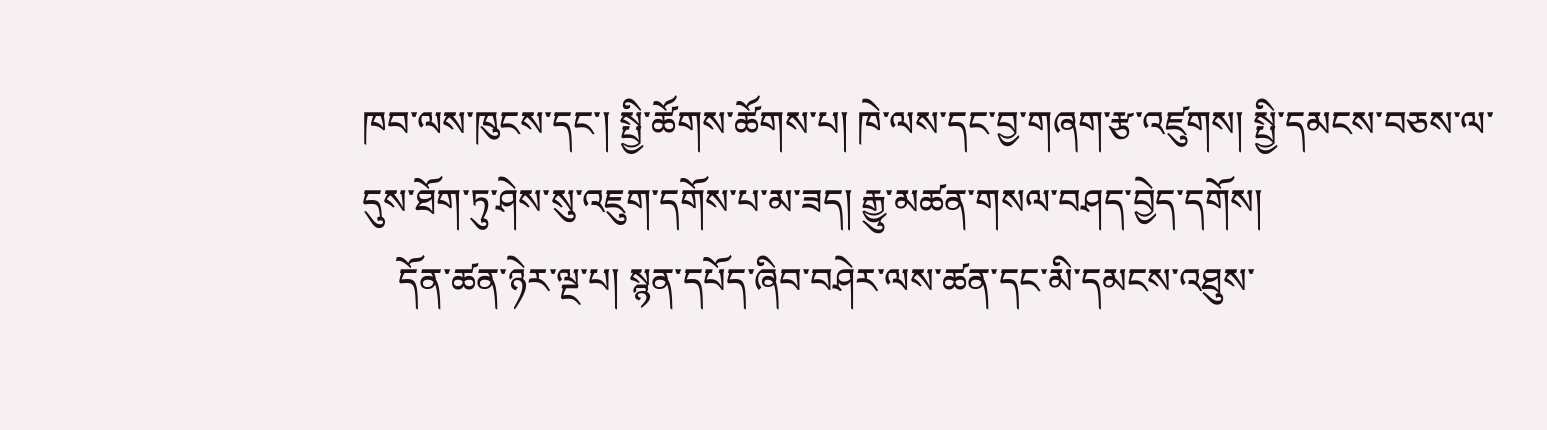ཁབ་ལས་ཁུངས་དང་། སྤྱི་ཚོགས་ཚོགས་པ། ཁེ་ལས་དང་བྱ་གཞག་རྩ་འཛུགས། སྤྱི་དམངས་བཅས་ལ་དུས་ཐོག་ཏུ་ཤེས་སུ་འཇུག་དགོས་པ་མ་ཟད། རྒྱུ་མཚན་གསལ་བཤད་བྱེད་དགོས།
    དོན་ཚན་ཉེར་ལྔ་པ། སྙན་དཔོད་ཞིབ་བཤེར་ལས་ཚན་དང་མི་དམངས་འཐུས་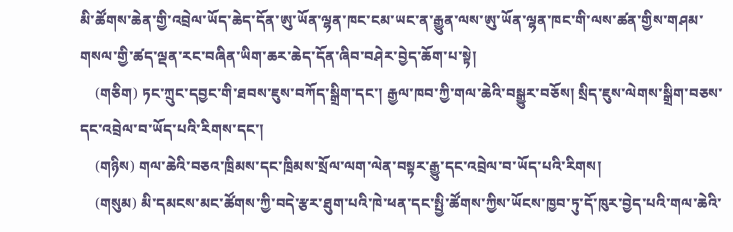མི་ཚོགས་ཆེན་གྱི་འབྲེལ་ཡོད་ཆེད་དོན་ཨུ་ཡོན་ལྷན་ཁང་ངམ་ཡང་ན་རྒྱུན་ལས་ཨུ་ཡོན་ལྷན་ཁང་གི་ལས་ཚན་གྱིས་གཤམ་གསལ་གྱི་ཚད་ལྡན་རང་བཞིན་ཡིག་ཆར་ཆེད་དོན་ཞིབ་བཤེར་བྱེད་ཆོག་པ་སྟེ།
    (གཅིག) ཏང་ཀྲུང་དབྱང་གི་ཐབས་ཇུས་བཀོད་སྒྲིག་དང་། རྒྱལ་ཁབ་ཀྱི་གལ་ཆེའི་བསྒྱུར་བཅོས། སྲིད་ཇུས་ལེགས་སྒྲིག་བཅས་དང་འབྲེལ་བ་ཡོད་པའི་རིགས་དང་།
    (གཉིས) གལ་ཆེའི་བཅའ་ཁྲིམས་དང་ཁྲིམས་སྲོལ་ལག་ལེན་བསྟར་རྒྱུ་དང་འབྲེལ་བ་ཡོད་པའི་རིགས།
    (གསུམ) མི་དམངས་མང་ཚོགས་ཀྱི་བདེ་རྩར་ཐུག་པའི་ཁེ་ཕན་དང་སྤྱི་ཚོགས་ཀྱིས་ཡོངས་ཁྱབ་ཏུ་དོ་ཁུར་བྱེད་པའི་གལ་ཆེའི་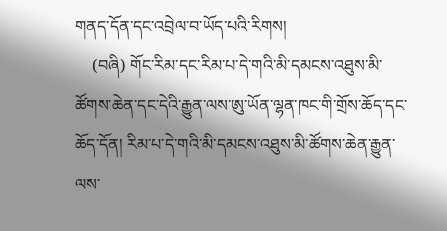གནད་དོན་དང་འབྲེལ་བ་ཡོད་པའི་རིགས།
    (བཞི) གོང་རིམ་དང་རིམ་པ་དེ་གའི་མི་དམངས་འཐུས་མི་ཚོགས་ཆེན་དང་དེའི་རྒྱུན་ལས་ཨུ་ཡོན་ལྷན་ཁང་གི་གྲོས་ཆོད་དང་ཆོད་དོན། རིམ་པ་དེ་གའི་མི་དམངས་འཐུས་མི་ཚོགས་ཆེན་རྒྱུན་ལས་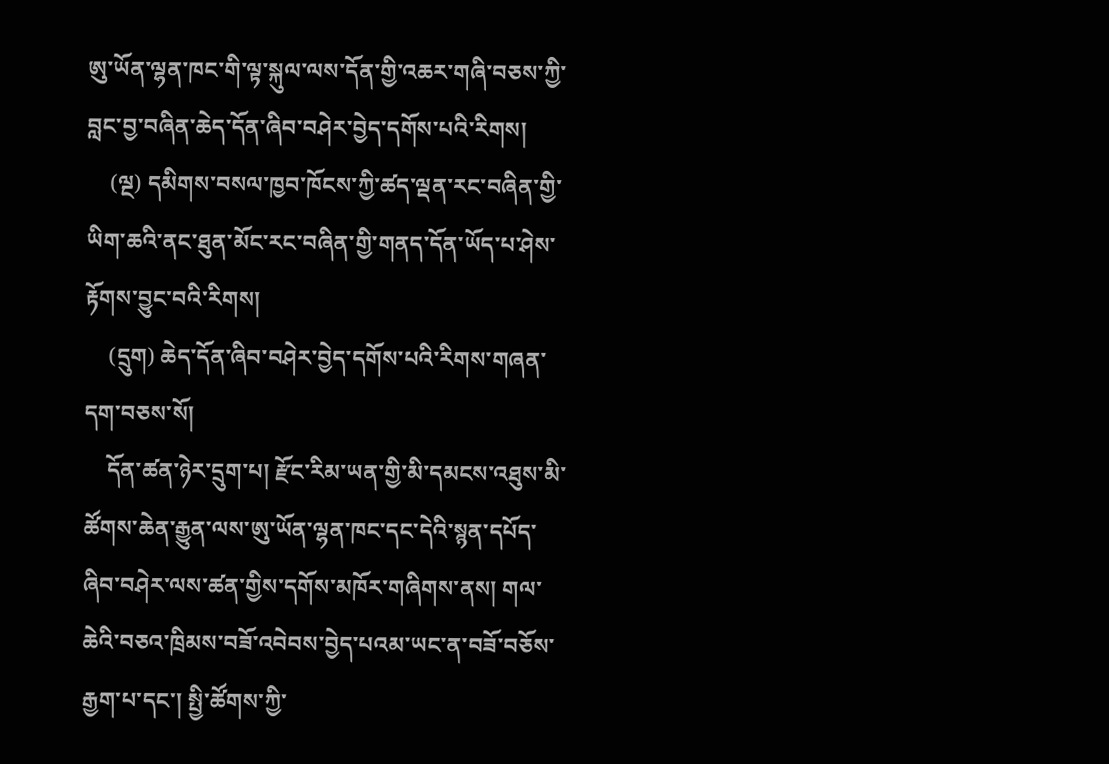ཨུ་ཡོན་ལྷན་ཁང་གི་ལྟ་སྐུལ་ལས་དོན་གྱི་འཆར་གཞི་བཅས་ཀྱི་བླང་བྱ་བཞིན་ཆེད་དོན་ཞིབ་བཤེར་བྱེད་དགོས་པའི་རིགས།
    (ལྔ) དམིགས་བསལ་ཁྱབ་ཁོངས་ཀྱི་ཚད་ལྡན་རང་བཞིན་གྱི་ཡིག་ཆའི་ནང་ཐུན་མོང་རང་བཞིན་གྱི་གནད་དོན་ཡོད་པ་ཤེས་རྟོགས་བྱུང་བའི་རིགས།
    (དྲུག) ཆེད་དོན་ཞིབ་བཤེར་བྱེད་དགོས་པའི་རིགས་གཞན་དག་བཅས་སོ།
    དོན་ཚན་ཉེར་དྲུག་པ། རྫོང་རིམ་ཡན་གྱི་མི་དམངས་འཐུས་མི་ཚོགས་ཆེན་རྒྱུན་ལས་ཨུ་ཡོན་ལྷན་ཁང་དང་དེའི་སྙན་དཔོད་ཞིབ་བཤེར་ལས་ཚན་གྱིས་དགོས་མཁོར་གཞིགས་ནས། གལ་ཆེའི་བཅའ་ཁྲིམས་བཟོ་འབེབས་བྱེད་པའམ་ཡང་ན་བཟོ་བཅོས་རྒྱག་པ་དང་། སྤྱི་ཚོགས་ཀྱི་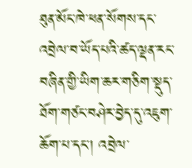ཐུན་མོང་ཁེ་ཕན་སོགས་དང་འབྲེལ་བ་ཡོད་པའི་ཚད་ལྡན་རང་བཞིན་གྱི་ཡིག་ཆར་གཅིག་སྡུད་ཐོག་གཙང་བཤེར་བྱེད་དུ་འཇུག་ཆོག་པ་དང་། འབྲེལ་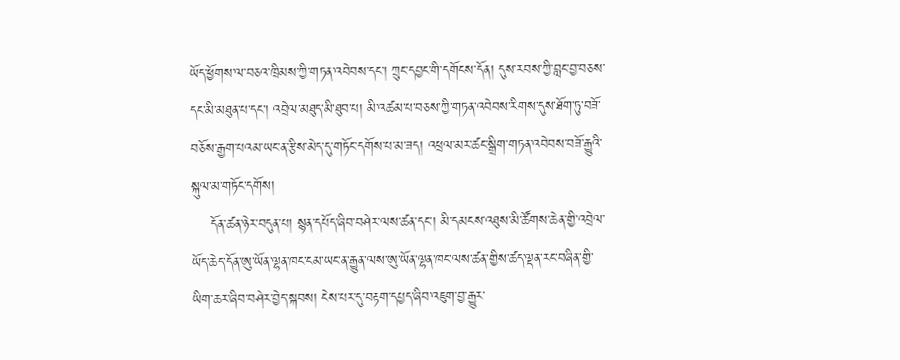ཡོད་ཕྱོགས་ལ་བཅའ་ཁྲིམས་ཀྱི་གཏན་འབེབས་དང་། ཀྲུང་དབྱང་གི་དགོངས་དོན། དུས་རབས་ཀྱི་བླང་བྱ་བཅས་དང་མི་མཐུན་པ་དང་། འབྲེལ་མཐུད་མི་ཐུབ་པ། མི་འཚམ་པ་བཅས་ཀྱི་གཏན་འབེབས་རིགས་དུས་ཐོག་ཏུ་བཟོ་བཅོས་རྒྱག་པའམ་ཡང་ན་རྩིས་མེད་དུ་གཏོང་དགོས་པ་མ་ཟད། འཕྲལ་མར་ཚང་སྒྲིག་གཏན་འབེབས་བཟོ་རྒྱུའི་སྐུལ་མ་གཏོང་དགོས།
    དོན་ཚན་ཉེར་བདུན་པ། སྙན་དཔོད་ཞིབ་བཤེར་ལས་ཚན་དང་། མི་དམངས་འཐུས་མི་ཚོགས་ཆེན་གྱི་འབྲེལ་ཡོད་ཆེད་དོན་ཨུ་ཡོན་ལྷན་ཁང་ངམ་ཡང་ན་རྒྱུན་ལས་ཨུ་ཡོན་ལྷན་ཁང་ལས་ཚན་གྱིས་ཚད་ལྡན་རང་བཞིན་གྱི་ཡིག་ཆར་ཞིབ་བཤེར་བྱེད་སྐབས། ངེས་པར་དུ་བརྟག་དཔྱད་ཞིབ་འཇུག་བྱ་རྒྱུར་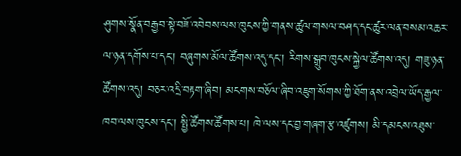ཤུགས་སྣོན་བརྒྱབ་སྟེ་བཟོ་འབེབས་ལས་ཁུངས་ཀྱི་གནས་ཚུལ་གསལ་བཤད་དང་ཚུར་ལན་བསམ་འཆར་ལ་ཉན་དགོས་པ་དང་། བཞུགས་མོལ་ཚོགས་འདུ་དང་། རིགས་སྒྲུབ་ཁུངས་སྐྱེལ་ཚོགས་འདུ། གཟུ་ཉན་ཚོགས་འདུ། བཅར་འདྲི་བརྟག་ཞིབ། མངགས་བཅོལ་ཞིབ་འཇུག་སོགས་ཀྱི་ཐོག་ནས་འབྲེལ་ཡོད་རྒྱལ་ཁབ་ལས་ཁུངས་དང་། སྤྱི་ཚོགས་ཚོགས་པ། ཁེ་ལས་དང་བྱ་གཞག་རྩ་འཛུགས། མི་དམངས་འཐུས་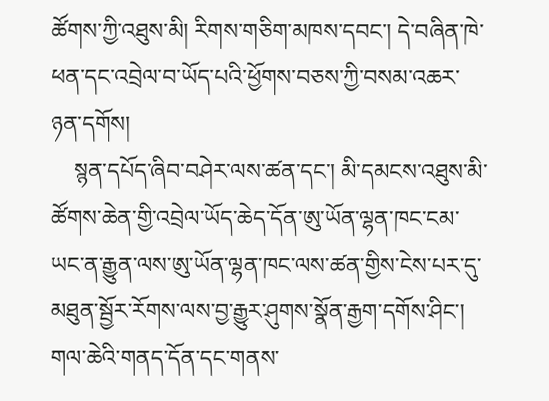ཚོགས་ཀྱི་འཐུས་མི། རིགས་གཅིག་མཁས་དབང་། དེ་བཞིན་ཁེ་ཕན་དང་འབྲེལ་བ་ཡོད་པའི་ཕྱོགས་བཅས་ཀྱི་བསམ་འཆར་ཉན་དགོས།
    སྙན་དཔོད་ཞིབ་བཤེར་ལས་ཚན་དང་། མི་དམངས་འཐུས་མི་ཚོགས་ཆེན་གྱི་འབྲེལ་ཡོད་ཆེད་དོན་ཨུ་ཡོན་ལྷན་ཁང་ངམ་ཡང་ན་རྒྱུན་ལས་ཨུ་ཡོན་ལྷན་ཁང་ལས་ཚན་གྱིས་ངེས་པར་དུ་མཐུན་སྦྱོར་རོགས་ལས་བྱ་རྒྱུར་ཤུགས་སྣོན་རྒྱག་དགོས་ཤིང་། གལ་ཆེའི་གནད་དོན་དང་གནས་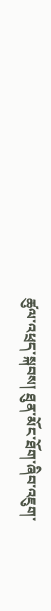ཚུལ་འཕྲད་སྐབས། ཐུན་མོང་ཐོག་ཞིབ་འཇུག་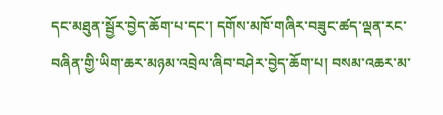དང་མཐུན་སྦྱོར་བྱེད་ཆོག་པ་དང་། དགོས་མཁོ་གཞིར་བཟུང་ཚད་ལྡན་རང་བཞིན་གྱི་ཡིག་ཆར་མཉམ་འབྲེལ་ཞིབ་བཤེར་བྱེད་ཆོག་པ། བསམ་འཆར་མ་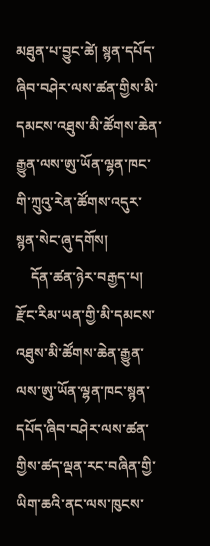མཐུན་པ་བྱུང་ཚེ། སྙན་དཔོད་ཞིབ་བཤེར་ལས་ཚན་གྱིས་མི་དམངས་འཐུས་མི་ཚོགས་ཆེན་རྒྱུན་ལས་ཨུ་ཡོན་ལྷན་ཁང་གི་ཀྲུའུ་རེན་ཚོགས་འདུར་སྙན་སེང་ཞུ་དགོས།
    དོན་ཚན་ཉེར་བརྒྱད་པ། རྫོང་རིམ་ཡན་གྱི་མི་དམངས་འཐུས་མི་ཚོགས་ཆེན་རྒྱུན་ལས་ཨུ་ཡོན་ལྷན་ཁང་སྙན་དཔོད་ཞིབ་བཤེར་ལས་ཚན་གྱིས་ཚད་ལྡན་རང་བཞིན་གྱི་ཡིག་ཆའི་ནང་ལས་ཁུངས་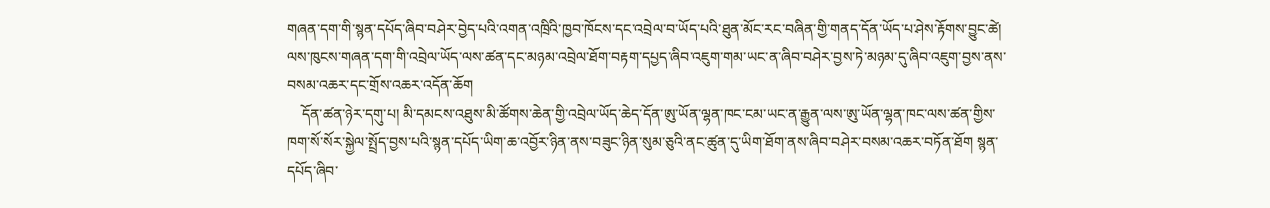གཞན་དག་གི་སྙན་དཔོད་ཞིབ་བཤེར་བྱེད་པའི་འགན་འཁྲིའི་ཁྱབ་ཁོངས་དང་འབྲེལ་བ་ཡོད་པའི་ཐུན་མོང་རང་བཞིན་གྱི་གནད་དོན་ཡོད་པ་ཤེས་རྟོགས་བྱུང་ཚེ། ལས་ཁུངས་གཞན་དག་གི་འབྲེལ་ཡོད་ལས་ཚན་དང་མཉམ་འབྲེལ་ཐོག་བརྟག་དཔྱད་ཞིབ་འཇུག་གམ་ཡང་ན་ཞིབ་བཤེར་བྱས་ཏེ་མཉམ་དུ་ཞིབ་འཇུག་བྱས་ནས་བསམ་འཆར་དང་གྲོས་འཆར་འདོན་ཆོག
    དོན་ཚན་ཉེར་དགུ་པ། མི་དམངས་འཐུས་མི་ཚོགས་ཆེན་གྱི་འབྲེལ་ཡོད་ཆེད་དོན་ཨུ་ཡོན་ལྷན་ཁང་ངམ་ཡང་ན་རྒྱུན་ལས་ཨུ་ཡོན་ལྷན་ཁང་ལས་ཚན་གྱིས་ཁག་སོ་སོར་སྐྱེལ་སྤྲོད་བྱས་པའི་སྙན་དཔོད་ཡིག་ཆ་འབྱོར་ཉིན་ནས་བཟུང་ཉིན་སུམ་ཅུའི་ནང་ཚུན་དུ་ཡིག་ཐོག་ནས་ཞིབ་བཤེར་བསམ་འཆར་བཏོན་ཐོག སྙན་དཔོད་ཞིབ་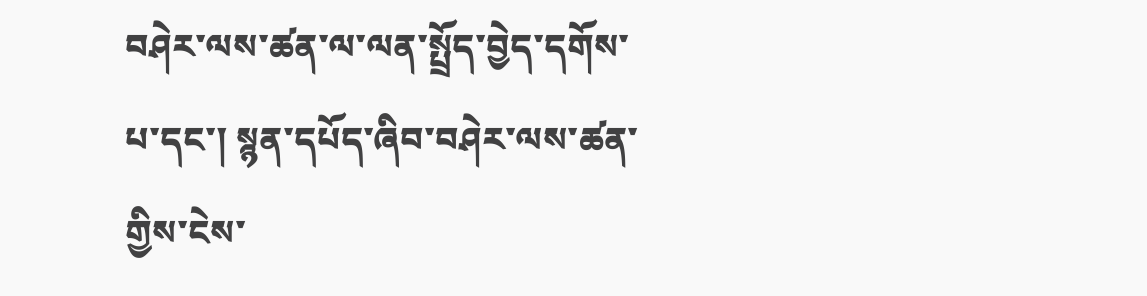བཤེར་ལས་ཚན་ལ་ལན་སྤྲོད་བྱེད་དགོས་པ་དང་། སྙན་དཔོད་ཞིབ་བཤེར་ལས་ཚན་གྱིས་ངེས་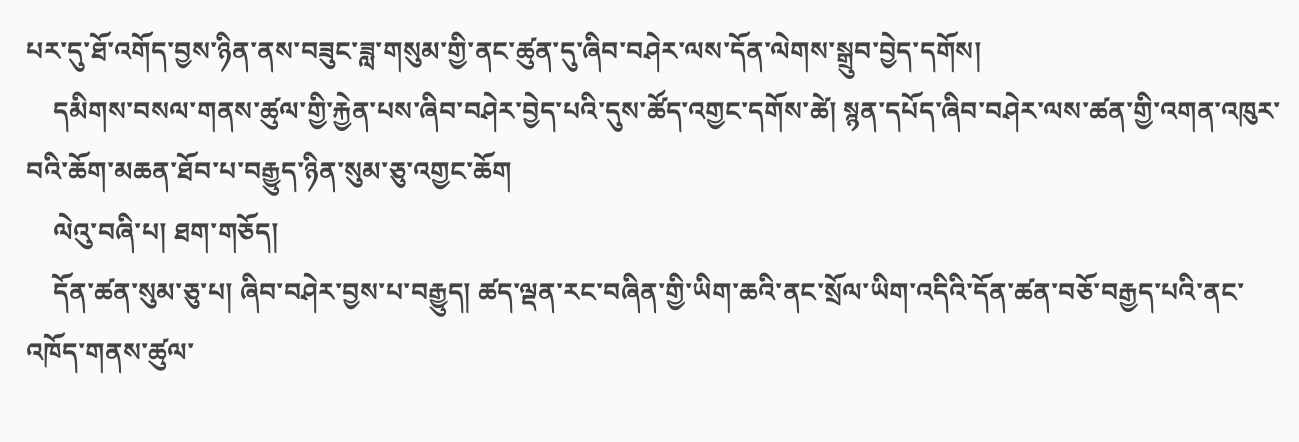པར་དུ་ཐོ་འགོད་བྱས་ཉིན་ནས་བཟུང་ཟླ་གསུམ་གྱི་ནང་ཚུན་དུ་ཞིབ་བཤེར་ལས་དོན་ལེགས་སྒྲུབ་བྱེད་དགོས།
    དམིགས་བསལ་གནས་ཚུལ་གྱི་རྐྱེན་པས་ཞིབ་བཤེར་བྱེད་པའི་དུས་ཚོད་འགྱང་དགོས་ཚེ། སྙན་དཔོད་ཞིབ་བཤེར་ལས་ཚན་གྱི་འགན་འཁུར་བའི་ཆོག་མཆན་ཐོབ་པ་བརྒྱུད་ཉིན་སུམ་ཅུ་འགྱང་ཆོག
    ལེའུ་བཞི་པ། ཐག་གཅོད།
    དོན་ཚན་སུམ་ཅུ་པ། ཞིབ་བཤེར་བྱས་པ་བརྒྱུད། ཚད་ལྡན་རང་བཞིན་གྱི་ཡིག་ཆའི་ནང་སྲོལ་ཡིག་འདིའི་དོན་ཚན་བཅོ་བརྒྱད་པའི་ནང་འཁོད་གནས་ཚུལ་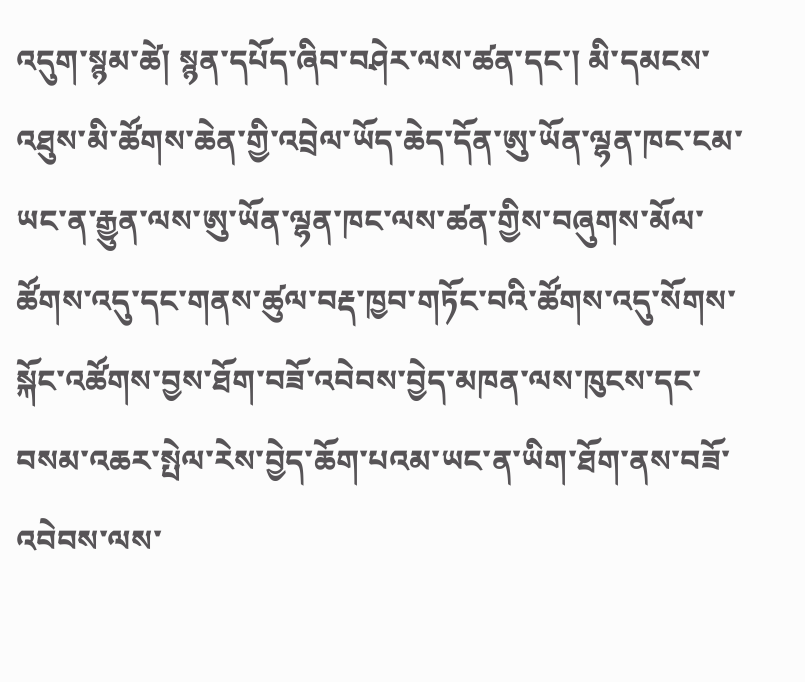འདུག་སྙམ་ཚེ། སྙན་དཔོད་ཞིབ་བཤེར་ལས་ཚན་དང་། མི་དམངས་འཐུས་མི་ཚོགས་ཆེན་གྱི་འབྲེལ་ཡོད་ཆེད་དོན་ཨུ་ཡོན་ལྷན་ཁང་ངམ་ཡང་ན་རྒྱུན་ལས་ཨུ་ཡོན་ལྷན་ཁང་ལས་ཚན་གྱིས་བཞུགས་མོལ་ཚོགས་འདུ་དང་གནས་ཚུལ་བརྡ་ཁྱབ་གཏོང་བའི་ཚོགས་འདུ་སོགས་སྐོང་འཚོགས་བྱས་ཐོག་བཟོ་འབེབས་བྱེད་མཁན་ལས་ཁུངས་དང་བསམ་འཆར་སྤེལ་རེས་བྱེད་ཆོག་པའམ་ཡང་ན་ཡིག་ཐོག་ནས་བཟོ་འབེབས་ལས་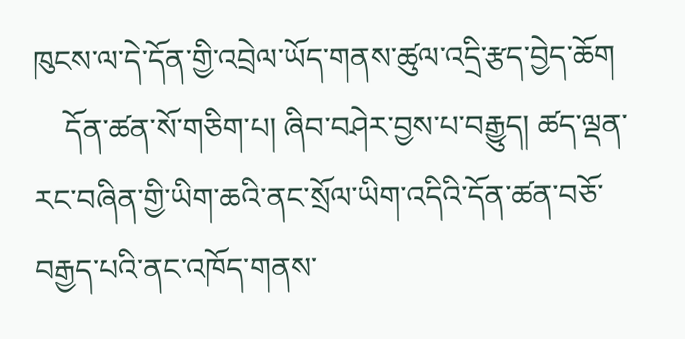ཁུངས་ལ་དེ་དོན་གྱི་འབྲེལ་ཡོད་གནས་ཚུལ་འདྲི་རྩད་བྱེད་ཆོག
    དོན་ཚན་སོ་གཅིག་པ། ཞིབ་བཤེར་བྱས་པ་བརྒྱུད། ཚད་ལྡན་རང་བཞིན་གྱི་ཡིག་ཆའི་ནང་སྲོལ་ཡིག་འདིའི་དོན་ཚན་བཅོ་བརྒྱད་པའི་ནང་འཁོད་གནས་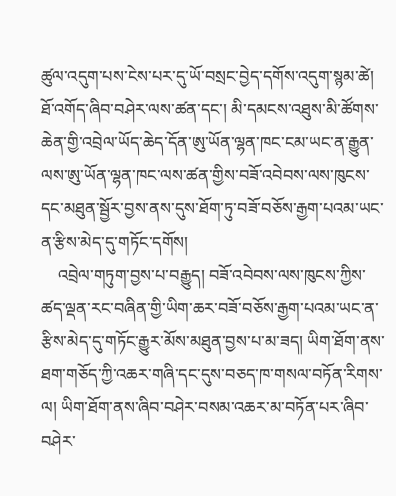ཚུལ་འདུག་པས་ངེས་པར་དུ་ཡོ་བསྲང་བྱེད་དགོས་འདུག་སྙམ་ཚེ། ཐོ་འགོད་ཞིབ་བཤེར་ལས་ཚན་དང་། མི་དམངས་འཐུས་མི་ཚོགས་ཆེན་གྱི་འབྲེལ་ཡོད་ཆེད་དོན་ཨུ་ཡོན་ལྷན་ཁང་ངམ་ཡང་ན་རྒྱུན་ལས་ཨུ་ཡོན་ལྷན་ཁང་ལས་ཚན་གྱིས་བཟོ་འབེབས་ལས་ཁུངས་དང་མཐུན་སྦྱོར་བྱས་ནས་དུས་ཐོག་ཏུ་བཟོ་བཅོས་རྒྱག་པའམ་ཡང་ན་རྩིས་མེད་དུ་གཏོང་དགོས།
    འབྲེལ་གཏུག་བྱས་པ་བརྒྱུད། བཟོ་འབེབས་ལས་ཁུངས་ཀྱིས་ཚད་ལྡན་རང་བཞིན་གྱི་ཡིག་ཆར་བཟོ་བཅོས་རྒྱག་པའམ་ཡང་ན་རྩིས་མེད་དུ་གཏོང་རྒྱུར་མོས་མཐུན་བྱས་པ་མ་ཟད། ཡིག་ཐོག་ནས་ཐག་གཅོད་ཀྱི་འཆར་གཞི་དང་དུས་བཅད་ཁ་གསལ་བཏོན་རིགས་ལ། ཡིག་ཐོག་ནས་ཞིབ་བཤེར་བསམ་འཆར་མ་བཏོན་པར་ཞིབ་བཤེར་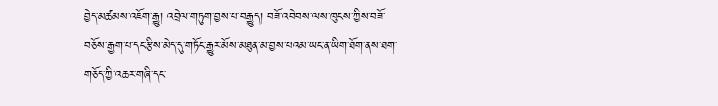བྱེད་མཚམས་འཇོག་རྒྱུ། འབྲེལ་གཏུག་བྱས་པ་བརྒྱུད། བཟོ་འབེབས་ལས་ཁུངས་ཀྱིས་བཟོ་བཅོས་རྒྱག་པ་དང་རྩིས་མེད་དུ་གཏོང་རྒྱུར་མོས་མཐུན་མ་བྱས་པའམ་ཡང་ན་ཡིག་ཐོག་ནས་ཐག་གཅོད་ཀྱི་འཆར་གཞི་དང་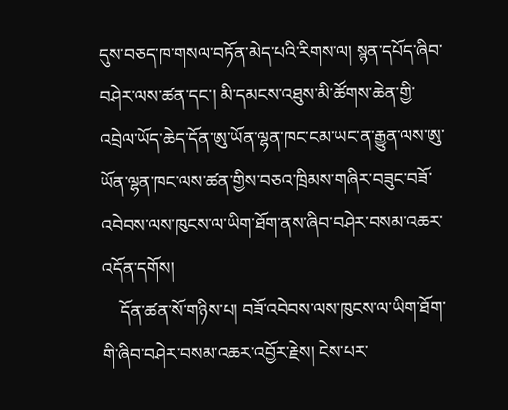དུས་བཅད་ཁ་གསལ་བཏོན་མེད་པའི་རིགས་ལ། སྙན་དཔོད་ཞིབ་བཤེར་ལས་ཚན་དང་། མི་དམངས་འཐུས་མི་ཚོགས་ཆེན་གྱི་འབྲེལ་ཡོད་ཆེད་དོན་ཨུ་ཡོན་ལྷན་ཁང་ངམ་ཡང་ན་རྒྱུན་ལས་ཨུ་ཡོན་ལྷན་ཁང་ལས་ཚན་གྱིས་བཅའ་ཁྲིམས་གཞིར་བཟུང་བཟོ་འབེབས་ལས་ཁུངས་ལ་ཡིག་ཐོག་ནས་ཞིབ་བཤེར་བསམ་འཆར་འདོན་དགོས།
    དོན་ཚན་སོ་གཉིས་པ། བཟོ་འབེབས་ལས་ཁུངས་ལ་ཡིག་ཐོག་གི་ཞིབ་བཤེར་བསམ་འཆར་འབྱོར་རྗེས། ངེས་པར་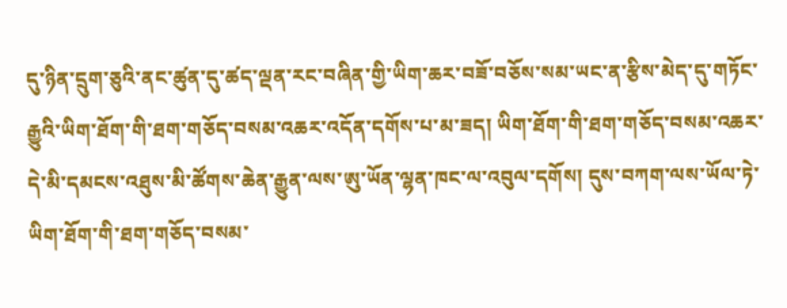དུ་ཉིན་དྲུག་ཅུའི་ནང་ཚུན་དུ་ཚད་ལྡན་རང་བཞིན་གྱི་ཡིག་ཆར་བཟོ་བཅོས་སམ་ཡང་ན་རྩིས་མེད་དུ་གཏོང་རྒྱུའི་ཡིག་ཐོག་གི་ཐག་གཅོད་བསམ་འཆར་འདོན་དགོས་པ་མ་ཟད། ཡིག་ཐོག་གི་ཐག་གཅོད་བསམ་འཆར་དེ་མི་དམངས་འཐུས་མི་ཚོགས་ཆེན་རྒྱུན་ལས་ཨུ་ཡོན་ལྷན་ཁང་ལ་འབུལ་དགོས། དུས་བཀག་ལས་ཡོལ་ཏེ་ཡིག་ཐོག་གི་ཐག་གཅོད་བསམ་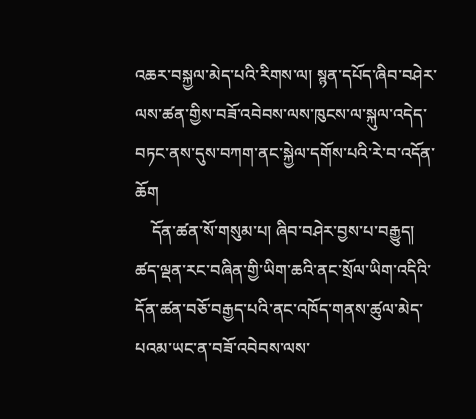འཆར་བསྐྱལ་མེད་པའི་རིགས་ལ། སྙན་དཔོད་ཞིབ་བཤེར་ལས་ཚན་གྱིས་བཟོ་འབེབས་ལས་ཁུངས་ལ་སྐུལ་འདེད་བཏང་ནས་དུས་བཀག་ནང་སྐྱེལ་དགོས་པའི་རེ་བ་འདོན་ཆོག
    དོན་ཚན་སོ་གསུམ་པ། ཞིབ་བཤེར་བྱས་པ་བརྒྱུད། ཚད་ལྡན་རང་བཞིན་གྱི་ཡིག་ཆའི་ནང་སྲོལ་ཡིག་འདིའི་དོན་ཚན་བཅོ་བརྒྱད་པའི་ནང་འཁོད་གནས་ཚུལ་མེད་པའམ་ཡང་ན་བཟོ་འབེབས་ལས་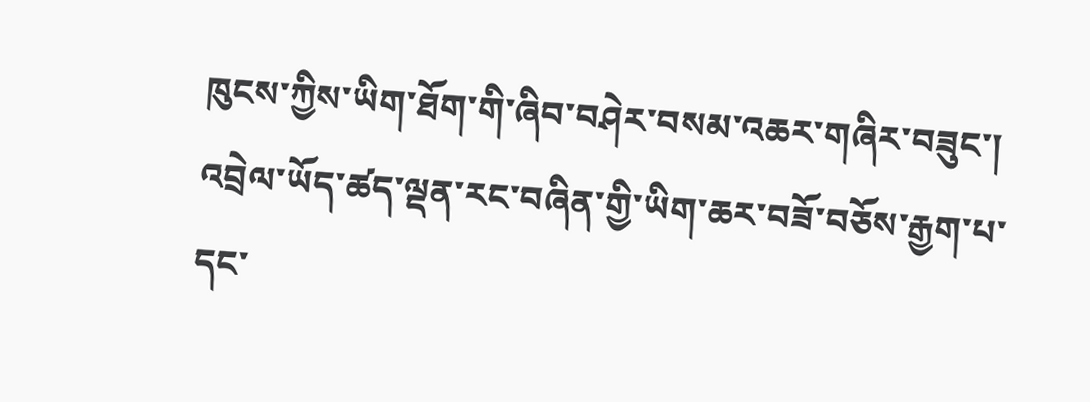ཁུངས་ཀྱིས་ཡིག་ཐོག་གི་ཞིབ་བཤེར་བསམ་འཆར་གཞིར་བཟུང་། འབྲེལ་ཡོད་ཚད་ལྡན་རང་བཞིན་གྱི་ཡིག་ཆར་བཟོ་བཅོས་རྒྱག་པ་དང་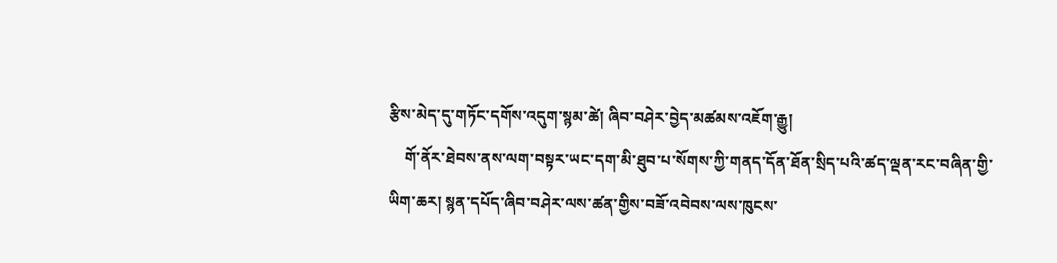རྩིས་མེད་དུ་གཏོང་དགོས་འདུག་སྙམ་ཚེ། ཞིབ་བཤེར་བྱེད་མཚམས་འཇོག་རྒྱུ།
    གོ་ནོར་ཐེབས་ནས་ལག་བསྟར་ཡང་དག་མི་ཐུབ་པ་སོགས་ཀྱི་གནད་དོན་ཐོན་སྲིད་པའི་ཚད་ལྡན་རང་བཞིན་གྱི་ཡིག་ཆར། སྙན་དཔོད་ཞིབ་བཤེར་ལས་ཚན་གྱིས་བཟོ་འབེབས་ལས་ཁུངས་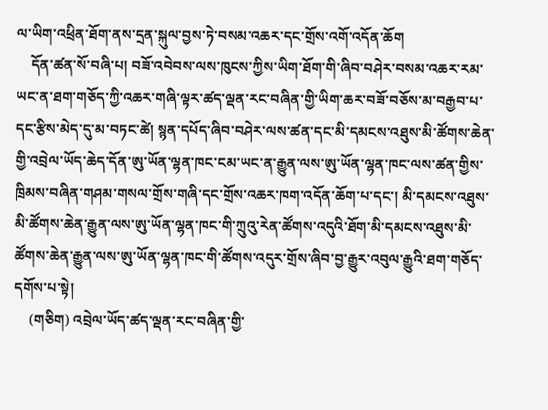ལ་ཡིག་འཕྲིན་ཐོག་ནས་དྲན་སྐུལ་བྱས་ཏེ་བསམ་འཆར་དང་གྲོས་འགོ་འདོན་ཆོག
    དོན་ཚན་སོ་བཞི་པ། བཟོ་འབེབས་ལས་ཁུངས་ཀྱིས་ཡིག་ཐོག་གི་ཞིབ་བཤེར་བསམ་འཆར་རམ་ཡང་ན་ཐག་གཅོད་ཀྱི་འཆར་གཞི་ལྟར་ཚད་ལྡན་རང་བཞིན་གྱི་ཡིག་ཆར་བཟོ་བཅོས་མ་བརྒྱབ་པ་དང་རྩིས་མེད་དུ་མ་བཏང་ཚེ། སྙན་དཔོད་ཞིབ་བཤེར་ལས་ཚན་དང་མི་དམངས་འཐུས་མི་ཚོགས་ཆེན་གྱི་འབྲེལ་ཡོད་ཆེད་དོན་ཨུ་ཡོན་ལྷན་ཁང་ངམ་ཡང་ན་རྒྱུན་ལས་ཨུ་ཡོན་ལྷན་ཁང་ལས་ཚན་གྱིས་ཁྲིམས་བཞིན་གཤམ་གསལ་གྲོས་གཞི་དང་གྲོས་འཆར་ཁག་འདོན་ཆོག་པ་དང་། མི་དམངས་འཐུས་མི་ཚོགས་ཆེན་རྒྱུན་ལས་ཨུ་ཡོན་ལྷན་ཁང་གི་ཀྲུའུ་རེན་ཚོགས་འདུའི་ཐོག་མི་དམངས་འཐུས་མི་ཚོགས་ཆེན་རྒྱུན་ལས་ཨུ་ཡོན་ལྷན་ཁང་གི་ཚོགས་འདུར་གྲོས་ཞིབ་བྱ་རྒྱུར་འབུལ་རྒྱུའི་ཐག་གཅོད་དགོས་པ་སྟེ།
    (གཅིག) འབྲེལ་ཡོད་ཚད་ལྡན་རང་བཞིན་གྱི་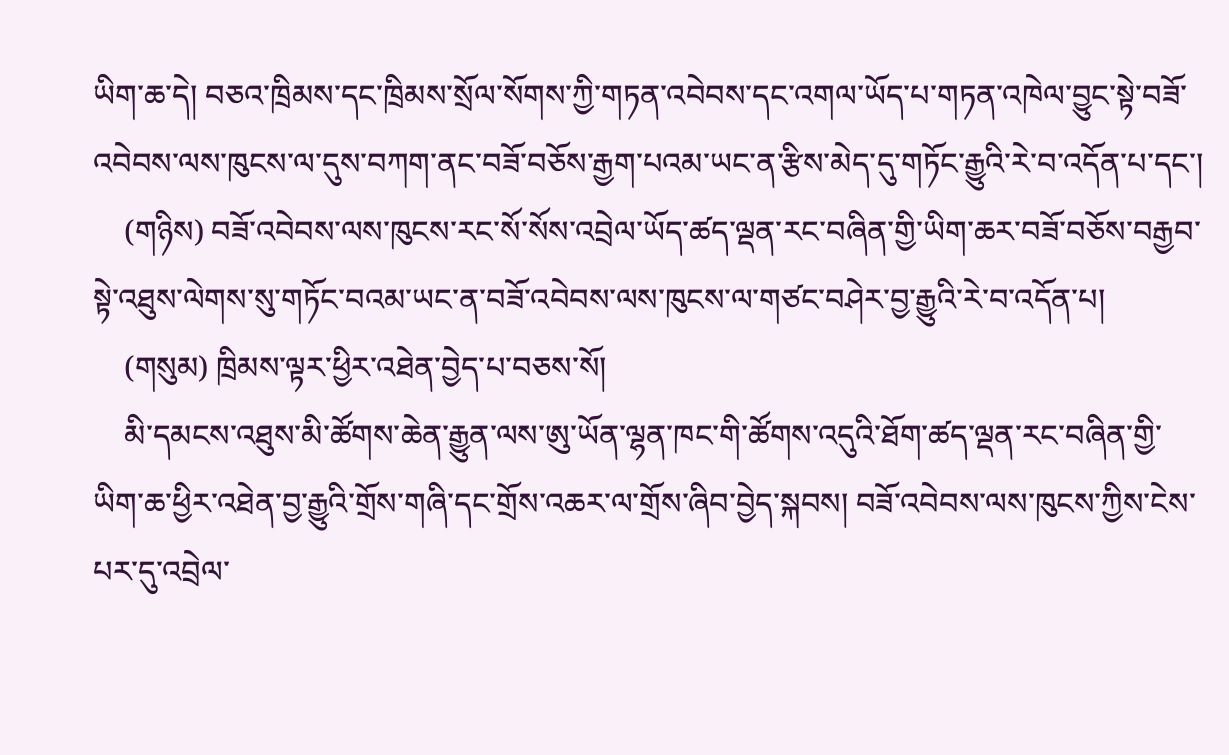ཡིག་ཆ་དེ། བཅའ་ཁྲིམས་དང་ཁྲིམས་སྲོལ་སོགས་ཀྱི་གཏན་འབེབས་དང་འགལ་ཡོད་པ་གཏན་འཁེལ་བྱུང་སྟེ་བཟོ་འབེབས་ལས་ཁུངས་ལ་དུས་བཀག་ནང་བཟོ་བཅོས་རྒྱག་པའམ་ཡང་ན་རྩིས་མེད་དུ་གཏོང་རྒྱུའི་རེ་བ་འདོན་པ་དང་།
    (གཉིས) བཟོ་འབེབས་ལས་ཁུངས་རང་སོ་སོས་འབྲེལ་ཡོད་ཚད་ལྡན་རང་བཞིན་གྱི་ཡིག་ཆར་བཟོ་བཅོས་བརྒྱབ་སྟེ་འཐུས་ལེགས་སུ་གཏོང་བའམ་ཡང་ན་བཟོ་འབེབས་ལས་ཁུངས་ལ་གཙང་བཤེར་བྱ་རྒྱུའི་རེ་བ་འདོན་པ།
    (གསུམ) ཁྲིམས་ལྟར་ཕྱིར་འཐེན་བྱེད་པ་བཅས་སོ།
    མི་དམངས་འཐུས་མི་ཚོགས་ཆེན་རྒྱུན་ལས་ཨུ་ཡོན་ལྷན་ཁང་གི་ཚོགས་འདུའི་ཐོག་ཚད་ལྡན་རང་བཞིན་གྱི་ཡིག་ཆ་ཕྱིར་འཐེན་བྱ་རྒྱུའི་གྲོས་གཞི་དང་གྲོས་འཆར་ལ་གྲོས་ཞིབ་བྱེད་སྐབས། བཟོ་འབེབས་ལས་ཁུངས་ཀྱིས་ངེས་པར་དུ་འབྲེལ་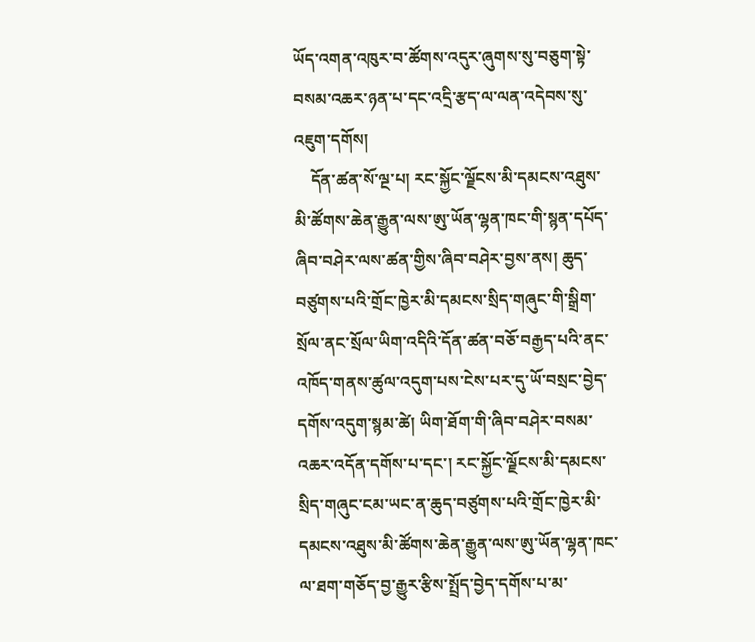ཡོད་འགན་འཁུར་བ་ཚོགས་འདུར་ཞུགས་སུ་བཅུག་སྟེ་བསམ་འཆར་ཉན་པ་དང་འདྲི་རྩད་ལ་ལན་འདེབས་སུ་འཇུག་དགོས།
    དོན་ཚན་སོ་ལྔ་པ། རང་སྐྱོང་ལྗོངས་མི་དམངས་འཐུས་མི་ཚོགས་ཆེན་རྒྱུན་ལས་ཨུ་ཡོན་ལྷན་ཁང་གི་སྙན་དཔོད་ཞིབ་བཤེར་ལས་ཚན་གྱིས་ཞིབ་བཤེར་བྱས་ནས། ཆུད་བཙུགས་པའི་གྲོང་ཁྱེར་མི་དམངས་སྲིད་གཞུང་གི་སྒྲིག་སྲོལ་ནང་སྲོལ་ཡིག་འདིའི་དོན་ཚན་བཅོ་བརྒྱད་པའི་ནང་འཁོད་གནས་ཚུལ་འདུག་པས་ངེས་པར་དུ་ཡོ་བསྲང་བྱེད་དགོས་འདུག་སྙམ་ཚེ། ཡིག་ཐོག་གི་ཞིབ་བཤེར་བསམ་འཆར་འདོན་དགོས་པ་དང་། རང་སྐྱོང་ལྗོངས་མི་དམངས་སྲིད་གཞུང་ངམ་ཡང་ན་ཆུད་བཙུགས་པའི་གྲོང་ཁྱེར་མི་དམངས་འཐུས་མི་ཚོགས་ཆེན་རྒྱུན་ལས་ཨུ་ཡོན་ལྷན་ཁང་ལ་ཐག་གཅོད་བྱ་རྒྱུར་རྩིས་སྤྲོད་བྱེད་དགོས་པ་མ་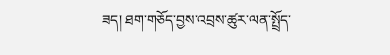ཟད། ཐག་གཅོད་བྱས་འབྲས་ཚུར་ལན་སྤྲོད་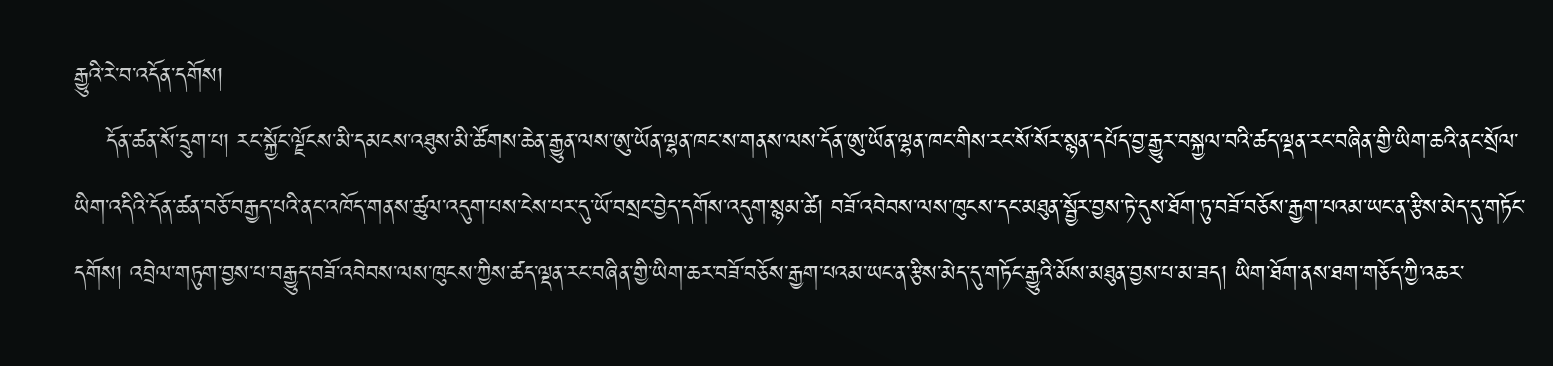རྒྱུའི་རེ་བ་འདོན་དགོས།
    དོན་ཚན་སོ་དྲུག་པ། རང་སྐྱོང་ལྗོངས་མི་དམངས་འཐུས་མི་ཚོགས་ཆེན་རྒྱུན་ལས་ཨུ་ཡོན་ལྷན་ཁང་ས་གནས་ལས་དོན་ཨུ་ཡོན་ལྷན་ཁང་གིས་རང་སོ་སོར་སྙན་དཔོད་བྱ་རྒྱུར་བསྐྱལ་བའི་ཚད་ལྡན་རང་བཞིན་གྱི་ཡིག་ཆའི་ནང་སྲོལ་ཡིག་འདིའི་དོན་ཚན་བཅོ་བརྒྱད་པའི་ནང་འཁོད་གནས་ཚུལ་འདུག་པས་ངེས་པར་དུ་ཡོ་བསྲང་བྱེད་དགོས་འདུག་སྙམ་ཚེ། བཟོ་འབེབས་ལས་ཁུངས་དང་མཐུན་སྦྱོར་བྱས་ཏེ་དུས་ཐོག་ཏུ་བཟོ་བཅོས་རྒྱག་པའམ་ཡང་ན་རྩིས་མེད་དུ་གཏོང་དགོས། འབྲེལ་གཏུག་བྱས་པ་བརྒྱུད་བཟོ་འབེབས་ལས་ཁུངས་ཀྱིས་ཚད་ལྡན་རང་བཞིན་གྱི་ཡིག་ཆར་བཟོ་བཅོས་རྒྱག་པའམ་ཡང་ན་རྩིས་མེད་དུ་གཏོང་རྒྱུའི་མོས་མཐུན་བྱས་པ་མ་ཟད། ཡིག་ཐོག་ནས་ཐག་གཅོད་ཀྱི་འཆར་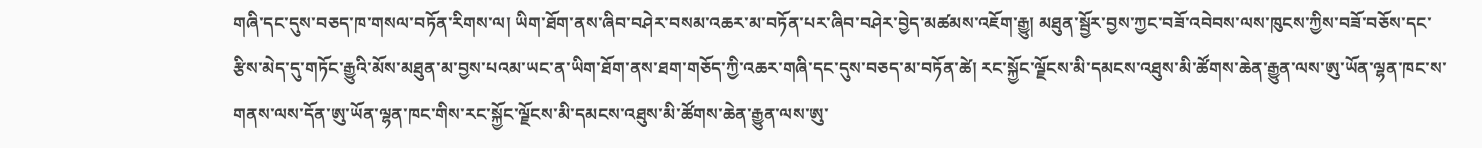གཞི་དང་དུས་བཅད་ཁ་གསལ་བཏོན་རིགས་ལ། ཡིག་ཐོག་ནས་ཞིབ་བཤེར་བསམ་འཆར་མ་བཏོན་པར་ཞིབ་བཤེར་བྱེད་མཚམས་འཇོག་རྒྱུ། མཐུན་སྦྱོར་བྱས་ཀྱང་བཟོ་འབེབས་ལས་ཁུངས་ཀྱིས་བཟོ་བཅོས་དང་རྩིས་མེད་དུ་གཏོང་རྒྱུའི་མོས་མཐུན་མ་བྱས་པའམ་ཡང་ན་ཡིག་ཐོག་ནས་ཐག་གཅོད་ཀྱི་འཆར་གཞི་དང་དུས་བཅད་མ་བཏོན་ཚེ། རང་སྐྱོང་ལྗོངས་མི་དམངས་འཐུས་མི་ཚོགས་ཆེན་རྒྱུན་ལས་ཨུ་ཡོན་ལྷན་ཁང་ས་གནས་ལས་དོན་ཨུ་ཡོན་ལྷན་ཁང་གིས་རང་སྐྱོང་ལྗོངས་མི་དམངས་འཐུས་མི་ཚོགས་ཆེན་རྒྱུན་ལས་ཨུ་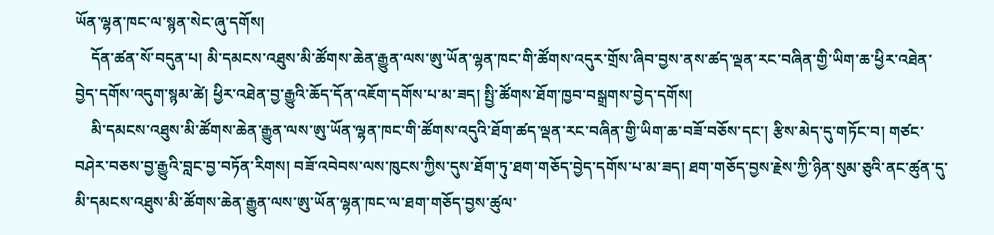ཡོན་ལྷན་ཁང་ལ་སྙན་སེང་ཞུ་དགོས།
    དོན་ཚན་སོ་བདུན་པ། མི་དམངས་འཐུས་མི་ཚོགས་ཆེན་རྒྱུན་ལས་ཨུ་ཡོན་ལྷན་ཁང་གི་ཚོགས་འདུར་གྲོས་ཞིབ་བྱས་ནས་ཚད་ལྡན་རང་བཞིན་གྱི་ཡིག་ཆ་ཕྱིར་འཐེན་བྱེད་དགོས་འདུག་སྙམ་ཚེ། ཕྱིར་འཐེན་བྱ་རྒྱུའི་ཆོད་དོན་འཇོག་དགོས་པ་མ་ཟད། སྤྱི་ཚོགས་ཐོག་ཁྱབ་བསྒྲགས་བྱེད་དགོས།
    མི་དམངས་འཐུས་མི་ཚོགས་ཆེན་རྒྱུན་ལས་ཨུ་ཡོན་ལྷན་ཁང་གི་ཚོགས་འདུའི་ཐོག་ཚད་ལྡན་རང་བཞིན་གྱི་ཡིག་ཆ་བཟོ་བཅོས་དང་། རྩིས་མེད་དུ་གཏོང་བ། གཙང་བཤེར་བཅས་བྱ་རྒྱུའི་བླང་བྱ་བཏོན་རིགས། བཟོ་འབེབས་ལས་ཁུངས་ཀྱིས་དུས་ཐོག་ཏུ་ཐག་གཅོད་བྱེད་དགོས་པ་མ་ཟད། ཐག་གཅོད་བྱས་རྗེས་ཀྱི་ཉིན་སུམ་ཅུའི་ནང་ཚུན་དུ་མི་དམངས་འཐུས་མི་ཚོགས་ཆེན་རྒྱུན་ལས་ཨུ་ཡོན་ལྷན་ཁང་ལ་ཐག་གཅོད་བྱས་ཚུལ་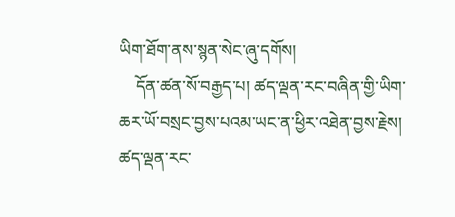ཡིག་ཐོག་ནས་སྙན་སེང་ཞུ་དགོས།
    དོན་ཚན་སོ་བརྒྱད་པ། ཚད་ལྡན་རང་བཞིན་གྱི་ཡིག་ཆར་ཡོ་བསྲང་བྱས་པའམ་ཡང་ན་ཕྱིར་འཐེན་བྱས་རྗེས། ཚད་ལྡན་རང་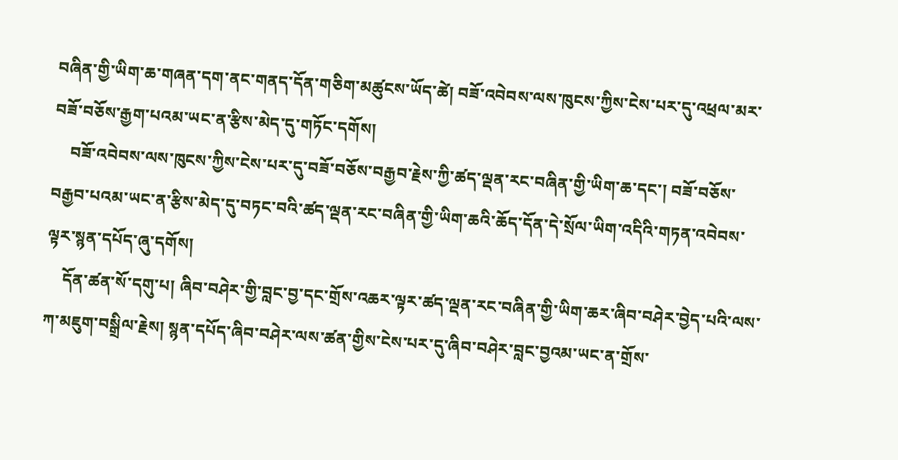བཞིན་གྱི་ཡིག་ཆ་གཞན་དག་ནང་གནད་དོན་གཅིག་མཚུངས་ཡོད་ཚེ། བཟོ་འབེབས་ལས་ཁུངས་ཀྱིས་ངེས་པར་དུ་འཕྲལ་མར་བཟོ་བཅོས་རྒྱག་པའམ་ཡང་ན་རྩིས་མེད་དུ་གཏོང་དགོས།
    བཟོ་འབེབས་ལས་ཁུངས་ཀྱིས་ངེས་པར་དུ་བཟོ་བཅོས་བརྒྱབ་རྗེས་ཀྱི་ཚད་ལྡན་རང་བཞིན་གྱི་ཡིག་ཆ་དང་། བཟོ་བཅོས་བརྒྱབ་པའམ་ཡང་ན་རྩིས་མེད་དུ་བཏང་བའི་ཚད་ལྡན་རང་བཞིན་གྱི་ཡིག་ཆའི་ཆོད་དོན་དེ་སྲོལ་ཡིག་འདིའི་གཏན་འབེབས་ལྟར་སྙན་དཔོད་ཞུ་དགོས།
    དོན་ཚན་སོ་དགུ་པ། ཞིབ་བཤེར་གྱི་བླང་བྱ་དང་གྲོས་འཆར་ལྟར་ཚད་ལྡན་རང་བཞིན་གྱི་ཡིག་ཆར་ཞིབ་བཤེར་བྱེད་པའི་ལས་ཀ་མཇུག་བསྒྲིལ་རྗེས། སྙན་དཔོད་ཞིབ་བཤེར་ལས་ཚན་གྱིས་ངེས་པར་དུ་ཞིབ་བཤེར་བླང་བྱའམ་ཡང་ན་གྲོས་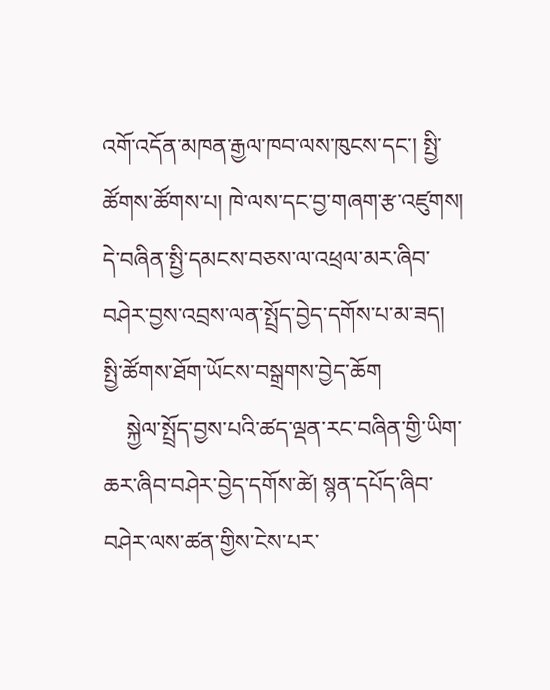འགོ་འདོན་མཁན་རྒྱལ་ཁབ་ལས་ཁུངས་དང་། སྤྱི་ཚོགས་ཚོགས་པ། ཁེ་ལས་དང་བྱ་གཞག་རྩ་འཛུགས། དེ་བཞིན་སྤྱི་དམངས་བཅས་ལ་འཕྲལ་མར་ཞིབ་བཤེར་བྱས་འབྲས་ལན་སྤྲོད་བྱེད་དགོས་པ་མ་ཟད། སྤྱི་ཚོགས་ཐོག་ཡོངས་བསྒྲགས་བྱེད་ཆོག
    སྐྱེལ་སྤྲོད་བྱས་པའི་ཚད་ལྡན་རང་བཞིན་གྱི་ཡིག་ཆར་ཞིབ་བཤེར་བྱེད་དགོས་ཚེ། སྙན་དཔོད་ཞིབ་བཤེར་ལས་ཚན་གྱིས་ངེས་པར་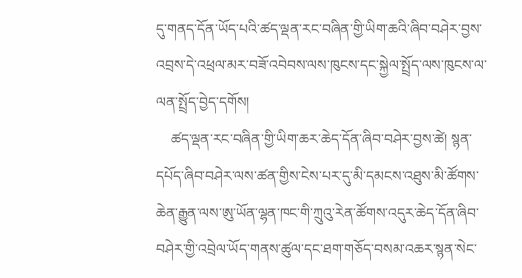དུ་གནད་དོན་ཡོད་པའི་ཚད་ལྡན་རང་བཞིན་གྱི་ཡིག་ཆའི་ཞིབ་བཤེར་བྱས་འབྲས་དེ་འཕྲལ་མར་བཟོ་འབེབས་ལས་ཁུངས་དང་སྐྱེལ་སྤྲོད་ལས་ཁུངས་ལ་ལན་སྤྲོད་བྱེད་དགོས།
    ཚད་ལྡན་རང་བཞིན་གྱི་ཡིག་ཆར་ཆེད་དོན་ཞིབ་བཤེར་བྱས་ཚེ། སྙན་དཔོད་ཞིབ་བཤེར་ལས་ཚན་གྱིས་ངེས་པར་དུ་མི་དམངས་འཐུས་མི་ཚོགས་ཆེན་རྒྱུན་ལས་ཨུ་ཡོན་ལྷན་ཁང་གི་ཀྲུའུ་རེན་ཚོགས་འདུར་ཆེད་དོན་ཞིབ་བཤེར་གྱི་འབྲེལ་ཡོད་གནས་ཚུལ་དང་ཐག་གཅོད་བསམ་འཆར་སྙན་སེང་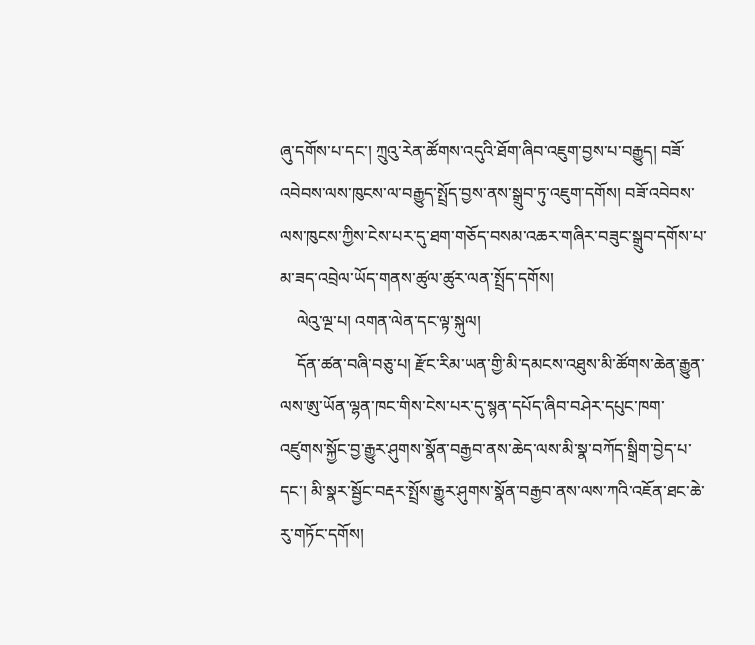ཞུ་དགོས་པ་དང་། ཀྲུའུ་རེན་ཚོགས་འདུའི་ཐོག་ཞིབ་འཇུག་བྱས་པ་བརྒྱུད། བཟོ་འབེབས་ལས་ཁུངས་ལ་བརྒྱུད་སྤྲོད་བྱས་ནས་སྒྲུབ་ཏུ་འཇུག་དགོས། བཟོ་འབེབས་ལས་ཁུངས་ཀྱིས་ངེས་པར་དུ་ཐག་གཅོད་བསམ་འཆར་གཞིར་བཟུང་སྒྲུབ་དགོས་པ་མ་ཟད་འབྲེལ་ཡོད་གནས་ཚུལ་ཚུར་ལན་སྤྲོད་དགོས།
    ལེའུ་ལྔ་པ། འགན་ལེན་དང་ལྟ་སྐུལ།
    དོན་ཚན་བཞི་བཅུ་པ། རྫོང་རིམ་ཡན་གྱི་མི་དམངས་འཐུས་མི་ཚོགས་ཆེན་རྒྱུན་ལས་ཨུ་ཡོན་ལྷན་ཁང་གིས་ངེས་པར་དུ་སྙན་དཔོད་ཞིབ་བཤེར་དཔུང་ཁག་འཛུགས་སྐྱོང་བྱ་རྒྱུར་ཤུགས་སྣོན་བརྒྱབ་ནས་ཆེད་ལས་མི་སྣ་བཀོད་སྒྲིག་བྱེད་པ་དང་། མི་སྣར་སྦྱོང་བརྡར་སྤྲོས་རྒྱུར་ཤུགས་སྣོན་བརྒྱབ་ནས་ལས་ཀའི་འཇོན་ཐང་ཆེ་རུ་གཏོང་དགོས།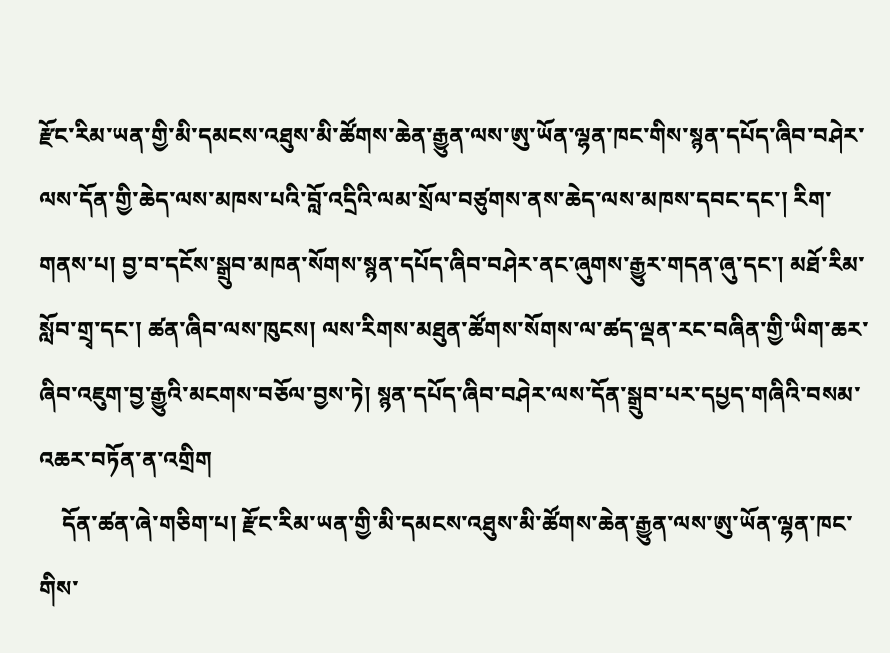རྫོང་རིམ་ཡན་གྱི་མི་དམངས་འཐུས་མི་ཚོགས་ཆེན་རྒྱུན་ལས་ཨུ་ཡོན་ལྷན་ཁང་གིས་སྙན་དཔོད་ཞིབ་བཤེར་ལས་དོན་གྱི་ཆེད་ལས་མཁས་པའི་བློ་འདྲིའི་ལམ་སྲོལ་བཙུགས་ནས་ཆེད་ལས་མཁས་དབང་དང་། རིག་གནས་པ། བྱ་བ་དངོས་སྒྲུབ་མཁན་སོགས་སྙན་དཔོད་ཞིབ་བཤེར་ནང་ཞུགས་རྒྱུར་གདན་ཞུ་དང་། མཐོ་རིམ་སློབ་གྲྭ་དང་། ཚན་ཞིབ་ལས་ཁུངས། ལས་རིགས་མཐུན་ཚོགས་སོགས་ལ་ཚད་ལྡན་རང་བཞིན་གྱི་ཡིག་ཆར་ཞིབ་འཇུག་བྱ་རྒྱུའི་མངགས་བཅོལ་བྱས་ཏེ། སྙན་དཔོད་ཞིབ་བཤེར་ལས་དོན་སྒྲུབ་པར་དཔྱད་གཞིའི་བསམ་འཆར་བཏོན་ན་འགྲིག
    དོན་ཚན་ཞེ་གཅིག་པ། རྫོང་རིམ་ཡན་གྱི་མི་དམངས་འཐུས་མི་ཚོགས་ཆེན་རྒྱུན་ལས་ཨུ་ཡོན་ལྷན་ཁང་གིས་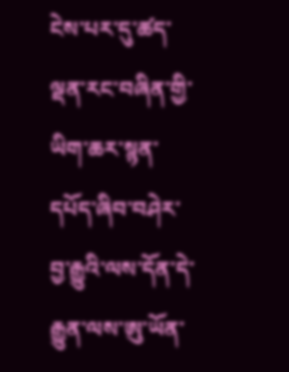ངེས་པར་དུ་ཚད་ལྡན་རང་བཞིན་གྱི་ཡིག་ཆར་སྙན་དཔོད་ཞིབ་བཤེར་བྱ་རྒྱུའི་ལས་དོན་དེ་རྒྱུན་ལས་ཨུ་ཡོན་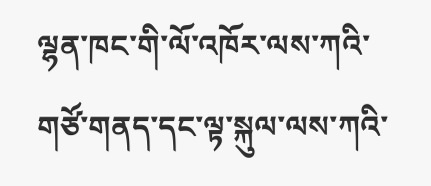ལྷན་ཁང་གི་ལོ་འཁོར་ལས་ཀའི་གཙོ་གནད་དང་ལྟ་སྐུལ་ལས་ཀའི་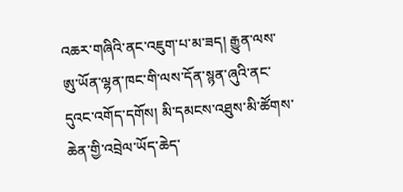འཆར་གཞིའི་ནང་འཇུག་པ་མ་ཟད། རྒྱུན་ལས་ཨུ་ཡོན་ལྷན་ཁང་གི་ལས་དོན་སྙན་ཞུའི་ནང་དུའང་འགོད་དགོས། མི་དམངས་འཐུས་མི་ཚོགས་ཆེན་གྱི་འབྲེལ་ཡོད་ཆེད་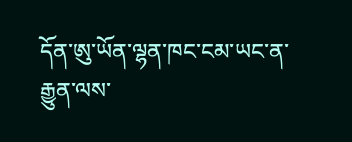དོན་ཨུ་ཡོན་ལྷན་ཁང་ངམ་ཡང་ན་རྒྱུན་ལས་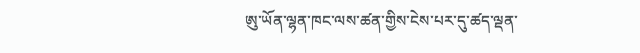ཨུ་ཡོན་ལྷན་ཁང་ལས་ཚན་གྱིས་ངེས་པར་དུ་ཚད་ལྡན་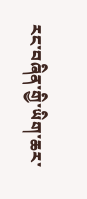རང་བཞིན་གྱི་ཡིག་ཆར་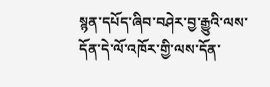སྙན་དཔོད་ཞིབ་བཤེར་བྱ་རྒྱུའི་ལས་དོན་དེ་ལོ་འཁོར་གྱི་ལས་དོན་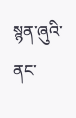སྙན་ཞུའི་ནང་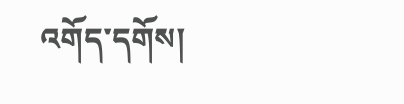འགོད་དགོས།